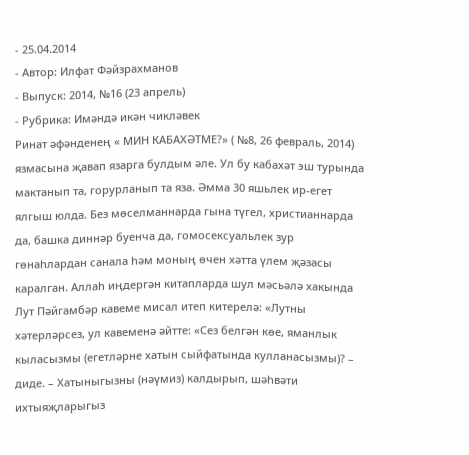- 25.04.2014
- Автор: Илфат Фәйзрахманов
- Выпуск: 2014, №16 (23 апрель)
- Рубрика: Имәндә икән чикләвек
Ринат әфәнденең « МИН КАБАХӘТМЕ?» ( №8, 26 февраль, 2014) язмасына җавап язарга булдым әле. Ул бу кабахәт эш турында мактанып та, горурланып та яза. Әмма 30 яшьлек ир-егет ялгыш юлда. Без мөселманнарда гына түгел, христианнарда да, башка диннәр буенча да, гомосексуальлек зур гөнаһлардан санала һәм моның өчен хәтта үлем җәзасы каралган. Аллаһ иңдергән китапларда шул мәсьәлә хакында Лут Пәйгамбәр кавеме мисал итеп китерелә: «Лутны хәтерләрсез, ул кавеменә әйтте: «Сез белгән көе, яманлык кыласызмы (егетләрне хатын сыйфатында кулланасызмы)? – диде. – Хатыныгызны (нәүмиз) калдырып, шәһвәти ихтыяҗларыгыз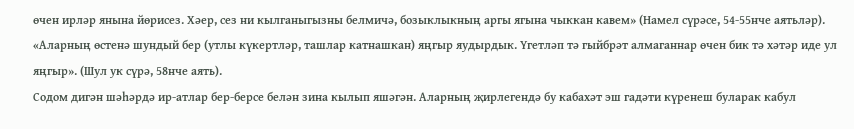өчен ирләр янына йөрисез. Хәер, сез ни кылганыгызны белмичә, бозыклыкның аргы ягына чыккан кавем» (Намел сүрәсе, 54-55нче аятьләр). «Аларның өстенә шундый бер (утлы күкертләр, ташлар катнашкан) яңгыр яудырдык. Үгетләп тә гыйбрәт алмаганнар өчен бик тә хәтәр иде ул яңгыр». (Шул ук сүрә, 58нче аять).
Содом дигән шәһәрдә ир-атлар бер-берсе белән зина кылып яшәгән. Аларның җирлегендә бу кабахәт эш гадәти күренеш буларак кабул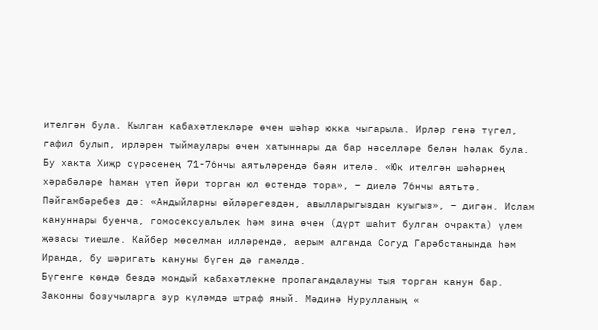ителгән була. Кылган кабахәтлекләре өчен шәһәр юкка чыгарыла. Ирләр генә түгел, гафил булып, ирләрен тыймаулары өчен хатыннары да бар нәселләре белән һәлак була. Бу хакта Хиҗр сүрәсенең 71-76нчы аятьләрендә бәян ителә. «Юк ителгән шәһәрнең хәрабәләре һаман үтеп йөри торган юл өстендә тора», – диелә 76нчы аятьтә. Пәйгамбәребез дә: «Андыйларны өйләрегездән, авылларыгыздан куыгыз», – дигән. Ислам кануннары буенча, гомосексуальлек һәм зина өчен (дүрт шаһит булган очракта) үлем җәзасы тиешле. Кайбер мөселман илләрендә, аерым алганда Согуд Гарәбстанында һәм Иранда, бу шәригать кануны бүген дә гамәлдә.
Бүгенге көндә бездә мондый кабахәтлекне пропагандалауны тыя торган канун бар. Законны бозучыларга зур күләмдә штраф яный. Мәдинә Нурулланың «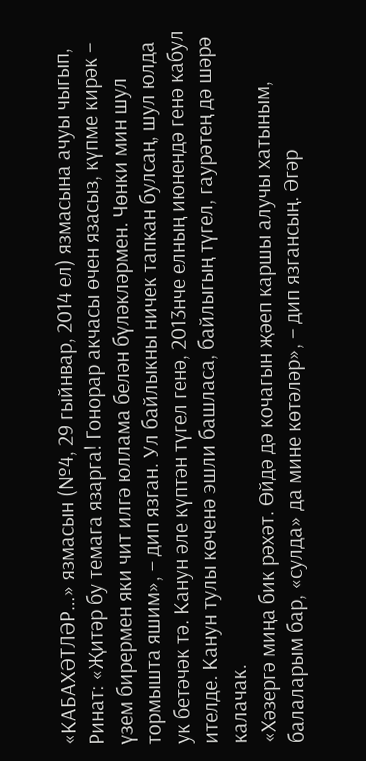«КАБАХӘТЛӘР…» язмасын (№4, 29 гыйнвар, 2014 ел) язмасына ачуы чыгып, Ринат: «Җитәр бу темага язарга! Гонорар акчасы өчен язасыз, күпме кирәк – үзем бирермен яки чит илгә юллама белән бүләкләрмен. Чөнки мин шул тормышта яшим», – дип язган. Ул байлыкны ничек тапкан булсаң, шул юлда ук бетәчәк тә. Канун әле күптән түгел генә, 2013нче елның июнендә генә кабул ителде. Канун тулы көченә эшли башласа, байлыгың түгел, гаурәтең дә шәрә калачак.
«Хәзергә миңа бик рәхәт. Өйдә дә кочагын җәеп каршы алучы хатыным, балаларым бар, «сулда» да мине көтәләр», – дип язгансың. Әгәр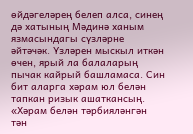өйдәгеләрең белеп алса, синең дә хатының Мәдинә ханым язмасындагы сүзләрне әйтәчәк. Үзләрен мыскыл иткән өчен, ярый ла балаларың пычак кайрый башламаса. Син бит аларга хәрам юл белән тапкан ризык ашаткансың. «Хәрам белән тәрбияләнгән тән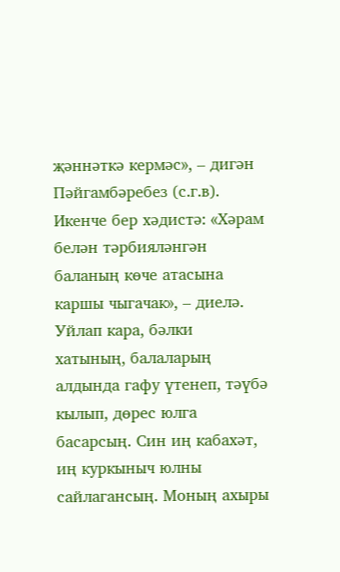җәннәткә кермәс», – дигән Пәйгамбәребез (с.г.в).
Икенче бер хәдистә: «Хәрам белән тәрбияләнгән баланың көче атасына каршы чыгачак», – диелә. Уйлап кара, бәлки хатының, балаларың алдында гафу үтенеп, тәүбә кылып, дөрес юлга басарсың. Син иң кабахәт, иң куркыныч юлны сайлагансың. Моның ахыры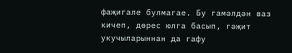фаҗигале булмагае. Бу гамәлдән ваз кичеп, дөрес юлга басып, гәҗит укучыларыннан да гафу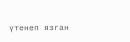үтенеп язган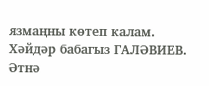язмаңны көтеп калам.
Хәйдәр бабагыз ГАЛӘВИЕВ.
Әтнә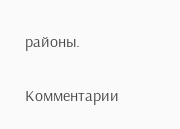районы.

Комментарии